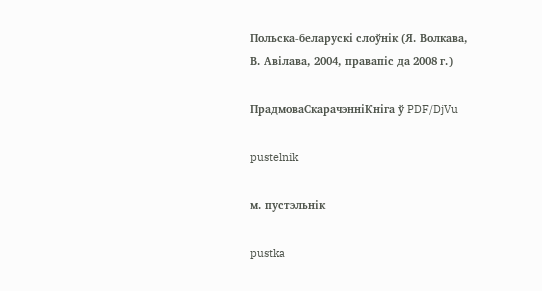Польска-беларускі слоўнік (Я. Волкава, В. Авілава, 2004, правапіс да 2008 г.)

ПрадмоваСкарачэнніКніга ў PDF/DjVu

pustelnik

м. пустэльнік

pustka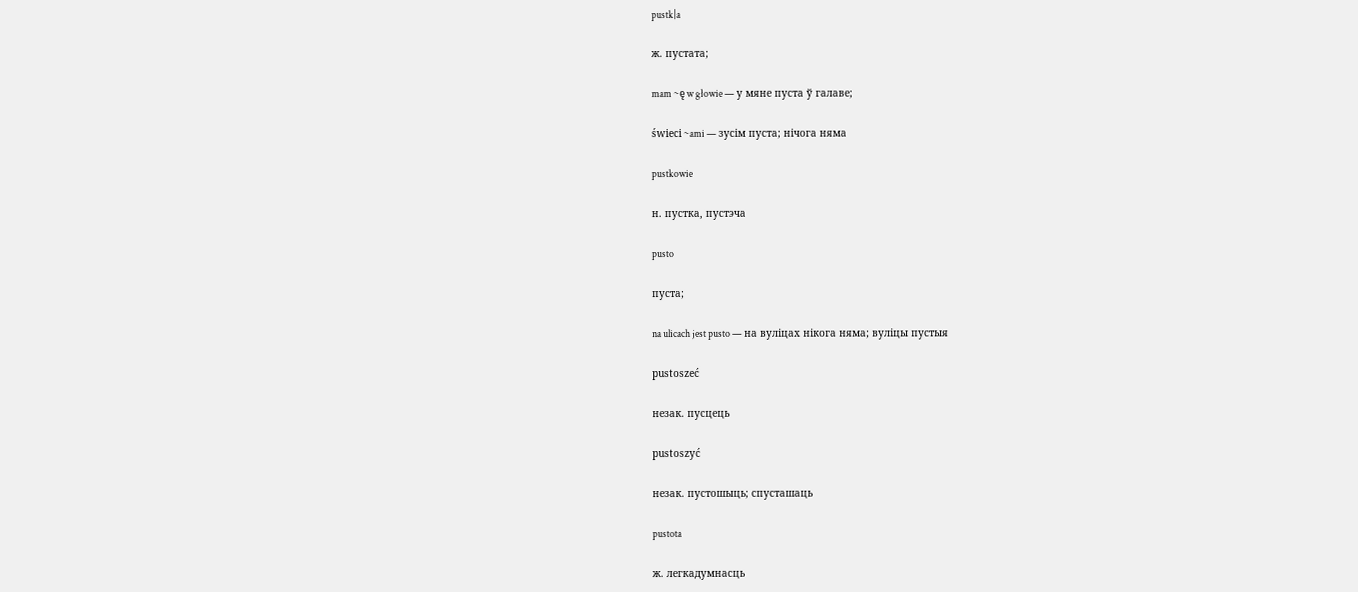pustk|a

ж. пустата;

mam ~ę w głowie — у мяне пуста ў галаве;

świeci ~ami — зусім пуста; нічога няма

pustkowie

н. пустка, пустэча

pusto

пуста;

na ulicach jest pusto — на вуліцах нікога няма; вуліцы пустыя

pustoszeć

незак. пусцець

pustoszyć

незак. пустошыць; спусташаць

pustota

ж. легкадумнасць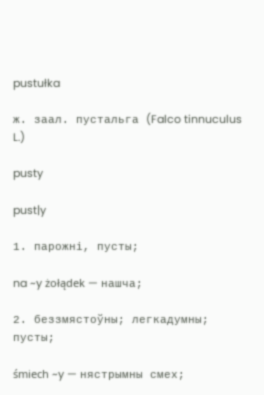pustułka

ж. заал. пустальга (Falco tinnuculus L.)

pusty

pust|y

1. парожні, пусты;

na ~y żołądek — нашча;

2. беззмястоўны; легкадумны; пусты;

śmiech ~y — нястрымны смех;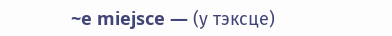~e miejsce — (у тэксце)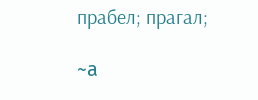прабел; прагал;

~a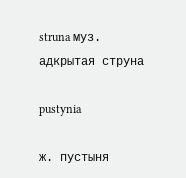struna муз. адкрытая струна

pustynia

ж. пустыня